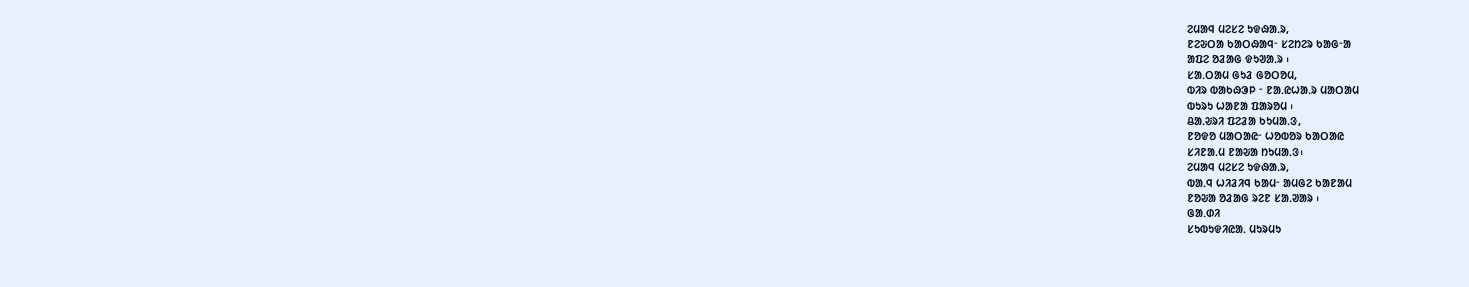ᱮᱢᱟᱧ ᱢᱮᱥᱮ ᱩᱫᱷᱟᱹᱨ,
ᱱᱮᱶᱛᱟ ᱠᱟᱛᱷᱟᱧᱼ ᱥᱮᱴᱮᱨ ᱠᱟᱜᱼᱟ
ᱟᱯᱮ ᱚᱲᱟᱜ ᱫᱩᱣᱟᱹᱨ ᱾
ᱥᱟᱹᱛᱟᱢ ᱜᱩᱲ ᱜᱚᱛᱚᱢ,
ᱵᱤᱨ ᱵᱟᱠᱷᱳᱞ ᱼ ᱱᱟᱹᱭᱦᱟᱹᱨ ᱢᱟᱛᱟᱢ
ᱵᱩᱨᱩ ᱦᱟᱱᱟ ᱯᱟᱨᱚᱢ ᱾
ᱪᱟᱹᱶᱨᱤ ᱯᱮᱲᱟ ᱠᱩᱢᱟᱹᱝ,
ᱱᱚᱫᱚ ᱢᱟᱛᱟᱭᱼ ᱦᱚᱵᱚᱨ ᱠᱟᱛᱟᱭ
ᱥᱤᱱᱟᱹᱢ ᱱᱟᱶᱟ ᱴᱩᱢᱟᱹᱝ᱾
ᱮᱢᱟᱧ ᱢᱮᱥᱮ ᱩᱫᱷᱟᱹᱨ,
ᱵᱟᱹᱧ ᱦᱤᱲᱤᱧ ᱠᱟᱢᱼ ᱟᱢᱜᱮ ᱠᱟᱱᱟᱢ
ᱱᱚᱶᱟ ᱚᱲᱟᱜ ᱨᱮᱱ ᱥᱟᱹᱣᱟᱨ ᱾
ᱜᱟ.ᱰᱤ
ᱥᱩᱵᱩᱫᱤᱭᱟᱹ ᱢᱩᱨᱢᱩ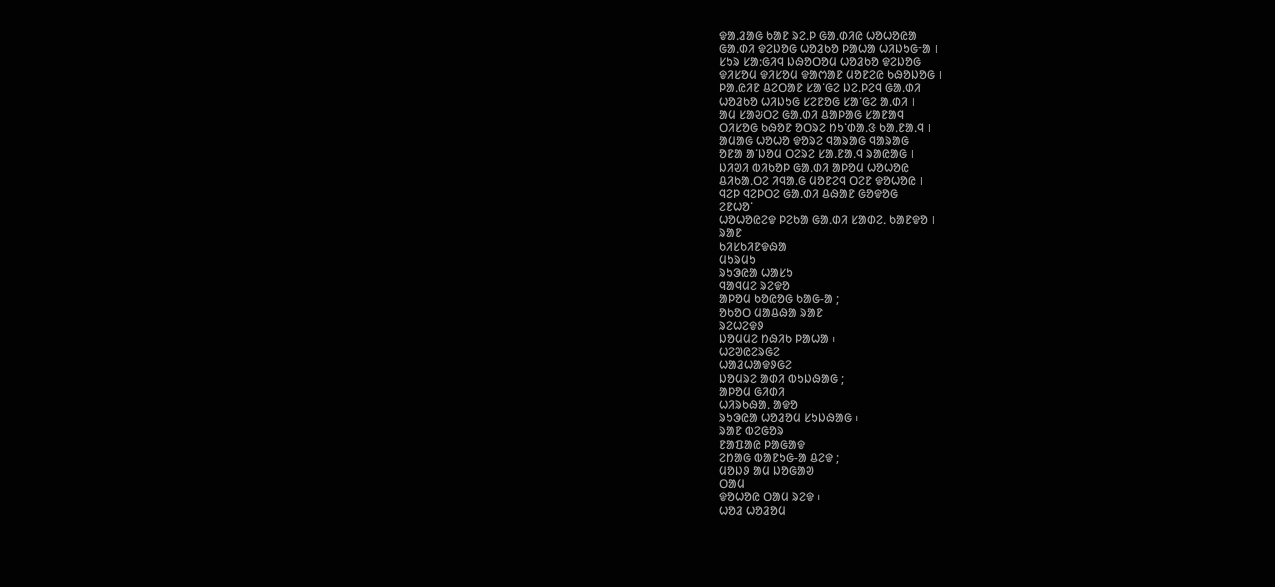ᱫᱟᱹᱲᱟᱜ ᱠᱟᱱ ᱨᱮᱹᱞ ᱜᱟᱹᱰᱤᱭ ᱦᱚᱦᱚᱭᱟ
ᱜᱟᱹᱰᱤ ᱫᱮᱡᱚᱜ ᱦᱚᱲᱠᱚ ᱞᱟᱦᱟ ᱦᱤᱡᱩᱜᱼᱟ ।
ᱥᱩᱨ ᱥᱟᱺᱜᱤᱧ ᱡᱷᱚᱛᱚᱢ ᱦᱚᱲᱠᱚ ᱫᱮᱡᱚᱜ
ᱫᱤᱥᱚᱢ ᱫᱤᱥᱚᱢ ᱫᱟᱬᱟᱱ ᱢᱚᱱᱮᱭ ᱠᱷᱚᱡᱚᱜ ।
ᱞᱟᱹᱭᱤᱱ ᱪᱮᱛᱟᱱ ᱥᱟᱸᱜᱮ ᱡᱮᱹᱞᱮᱧ ᱜᱟᱹᱰᱤ
ᱦᱚᱲᱠᱚ ᱦᱤᱡᱩᱜ ᱥᱮᱱᱚᱜ ᱥᱟᱸᱜᱮ ᱟᱹᱰᱤ ।
ᱟᱢ ᱥᱟᱶᱛᱮ ᱜᱟᱹᱰᱤ ᱪᱟᱞᱟᱜ ᱥᱟᱱᱟᱧ
ᱛᱤᱥᱚᱜ ᱠᱷᱚᱱ ᱚᱛᱨᱮ ᱴᱩᱸᱰᱟᱹᱝ ᱠᱟᱹᱱᱟᱹᱧ ।
ᱟᱢᱟᱜ ᱦᱚᱦᱚ ᱫᱚᱨᱮ ᱧᱟᱨᱟᱜ ᱧᱟᱨᱟᱜ
ᱚᱱᱟ ᱟᱸᱡᱚᱢ ᱛᱮᱨᱮ ᱥᱟᱹᱱᱟᱹᱧ ᱨᱟᱭᱟᱜ ।
ᱡᱤᱣᱤ ᱵᱤᱠᱚᱞ ᱜᱟᱹᱰᱤ ᱟᱞᱚᱢ ᱦᱚᱦᱚᱭ
ᱪᱤᱠᱟᱹᱛᱮ ᱤᱧᱟᱹᱜ ᱢᱚᱱᱮᱧ ᱛᱮᱱ ᱫᱚᱦᱚᱭ ।
ᱧᱮᱞ ᱧᱮᱞᱛᱮ ᱜᱟᱹᱰᱤ ᱪᱷᱟᱱ ᱜᱚᱫᱚᱜ
ᱮᱱᱦᱚᱸ
ᱦᱚᱦᱚᱭᱮᱫ ᱞᱮᱠᱟ ᱜᱟᱹᱰᱤ ᱥᱟᱰᱮᱹ ᱠᱟᱱᱫᱚ ।
ᱨᱟᱱ
ᱠᱤᱥᱠᱤᱱᱫᱷᱟ
ᱢᱩᱨᱢᱩ
ᱨᱩᱳᱭᱟ ᱦᱟᱥᱩ
ᱧᱟᱧᱢᱮ ᱨᱮᱫᱚ
ᱟᱞᱚᱢ ᱠᱚᱭᱚᱜ ᱠᱟᱜ-ᱟ ;
ᱚᱠᱚᱛ ᱢᱟᱪᱷᱟ ᱨᱟᱱ
ᱨᱮᱦᱮᱫᱽ
ᱡᱚᱢᱢᱮ ᱴᱷᱤᱠ ᱞᱟᱦᱟ ᱾
ᱦᱮᱣᱭᱮᱨᱜᱮ
ᱦᱟᱲᱦᱟᱫᱽᱜᱮ
ᱡᱚᱢᱨᱮ ᱟᱰᱤ ᱵᱩᱡᱷᱟᱜ ;
ᱟᱞᱚᱢ ᱜᱤᱰᱤ
ᱦᱤᱨᱠᱷᱟᱹ ᱟᱫᱚ
ᱨᱩᱳᱭᱟ ᱦᱚᱲᱚᱢ ᱥᱩᱡᱷᱟᱜ ᱾
ᱨᱟᱱ ᱵᱮᱜᱚᱨ
ᱱᱟᱯᱟᱭ ᱞᱟᱜᱟᱫ
ᱮᱴᱟᱜ ᱵᱟᱱᱩᱜ-ᱟ ᱪᱮᱫ ;
ᱢᱚᱡᱽ ᱟᱢ ᱡᱚᱜᱟᱣ
ᱛᱟᱢ
ᱫᱚᱦᱚᱭ ᱛᱟᱢ ᱨᱮᱫ ᱾
ᱦᱚᱲ ᱦᱚᱲᱚᱢ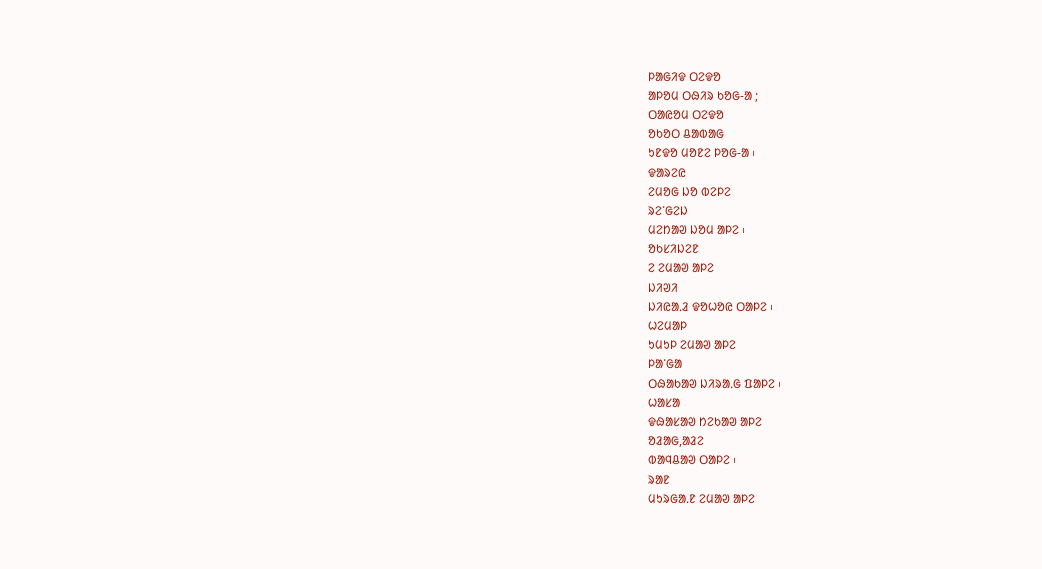ᱞᱟᱜᱤᱫ ᱛᱮᱫᱚ
ᱟᱞᱚᱢ ᱛᱷᱤᱨ ᱠᱚᱜ-ᱟ ;
ᱛᱟᱭᱚᱢ ᱛᱮᱫᱚ
ᱚᱠᱚᱛ ᱪᱟᱵᱟᱜ
ᱩᱱᱫᱚ ᱢᱚᱱᱮ ᱞᱚᱜ-ᱟ ᱾
ᱫᱟᱨᱮᱭ
ᱮᱢᱚᱜ ᱡᱚ ᱵᱮᱞᱮ
ᱨᱮᱸᱜᱮᱡ
ᱢᱮᱴᱟᱣ ᱡᱚᱢ ᱟᱞᱮ ᱾
ᱚᱠᱥᱤᱡᱮᱱ
ᱮ ᱮᱢᱟᱣ ᱟᱞᱮ
ᱡᱤᱣᱤ
ᱡᱤᱭᱟᱹᱲ ᱫᱚᱦᱚᱭ ᱛᱟᱞᱮ ᱾
ᱦᱮᱢᱟᱞ
ᱩᱢᱩᱞ ᱮᱢᱟᱣ ᱟᱞᱮ
ᱞᱟᱸᱜᱟ
ᱛᱷᱟᱠᱟᱣ ᱡᱤᱨᱟᱹᱜ ᱯᱟᱞᱮ ᱾
ᱦᱟᱥᱟ
ᱫᱷᱟᱥᱟᱣ ᱴᱮᱠᱟᱣ ᱟᱞᱮ
ᱚᱲᱟᱜ,ᱟᱲᱮ
ᱵᱟᱧᱪᱟᱣ ᱛᱟᱞᱮ ᱾
ᱨᱟᱱ
ᱢᱩᱨᱜᱟᱹᱱ ᱮᱢᱟᱣ ᱟᱞᱮ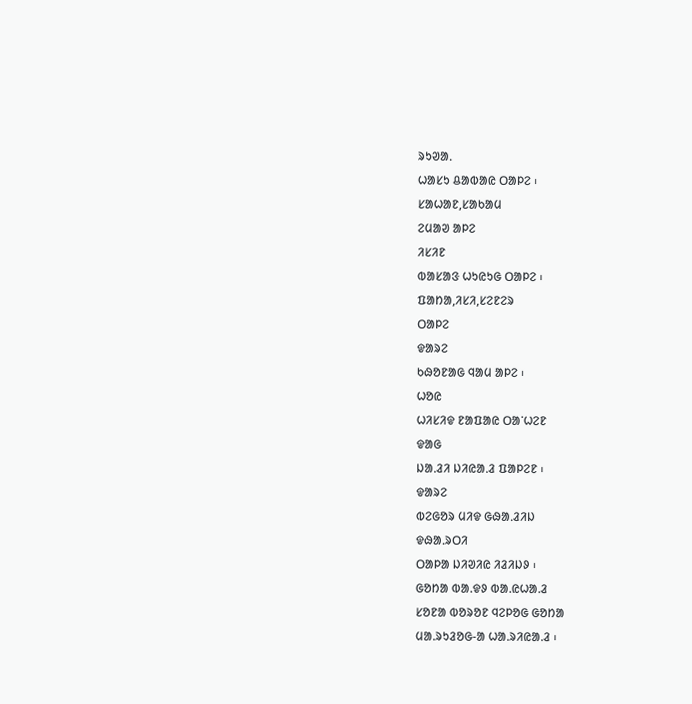ᱨᱩᱣᱟᱹ
ᱦᱟᱥᱩ ᱪᱟᱵᱟᱭ ᱛᱟᱞᱮ ᱾
ᱥᱟᱦᱟᱱ,ᱥᱟᱠᱟᱢ
ᱮᱢᱟᱣ ᱟᱞᱮ
ᱤᱥᱤᱱ
ᱵᱟᱥᱟᱝ ᱦᱩᱭᱩᱜ ᱛᱟᱞᱮ ᱾
ᱯᱟᱴᱟ,ᱤᱥᱤ,ᱥᱮᱱᱮᱨ
ᱛᱟᱞᱮ
ᱫᱟᱨᱮ
ᱠᱷᱚᱱᱟᱜ ᱧᱟᱢ ᱟᱞᱮ ᱾
ᱦᱚᱭ
ᱦᱤᱥᱤᱫ ᱱᱟᱯᱟᱭ ᱛᱟᱸᱦᱮᱱ
ᱫᱟᱜ
ᱡᱟᱹᱲᱤ ᱡᱤᱭᱟᱹᱲ ᱯᱟᱞᱮᱱ ᱾
ᱫᱟᱨᱮ
ᱵᱮᱜᱚᱨ ᱢᱤᱫ ᱜᱷᱟᱹᱲᱤᱡ
ᱫᱷᱟᱹᱨᱛᱤ
ᱛᱟᱞᱟ ᱡᱤᱣᱤᱭ ᱤᱲᱤᱡᱽ ᱾
ᱜᱚᱴᱟ ᱵᱟ.ᱫᱽ ᱵᱟ.ᱭᱦᱟ.ᱲ
ᱥᱚᱱᱟ ᱵᱚᱨᱚᱱ ᱧᱮᱞᱚᱜ ᱜᱚᱴᱟ
ᱢᱟ.ᱨᱩᱲᱚᱜ-ᱟ ᱦᱟ.ᱨᱤᱭᱟ.ᱲ ᱾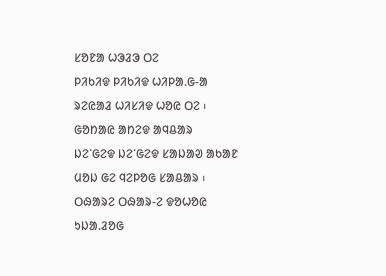ᱥᱚᱱᱟ ᱦᱳᱲᱳ ᱛᱮ
ᱞᱤᱠᱤᱫ ᱞᱤᱠᱤᱫ ᱦᱤᱞᱟ.ᱜ-ᱟ
ᱨᱮᱭᱟᱲ ᱦᱤᱥᱤᱫ ᱦᱚᱭ ᱛᱮ ᱾
ᱜᱚᱴᱟᱭ ᱟᱴᱮᱫ ᱟᱧᱪᱟᱨ
ᱡᱮᱸᱜᱮᱫ ᱡᱮᱸᱜᱮᱫ ᱥᱟᱡᱟᱣ ᱟᱠᱟᱱ
ᱢᱚᱡ ᱜᱮ ᱧᱮᱞᱚᱜ ᱥᱟᱪᱟᱨ ᱾
ᱛᱷᱟᱨᱮ ᱛᱷᱟᱨ-ᱮ ᱫᱚᱦᱚᱭ
ᱩᱡᱟ.ᱲᱚᱜ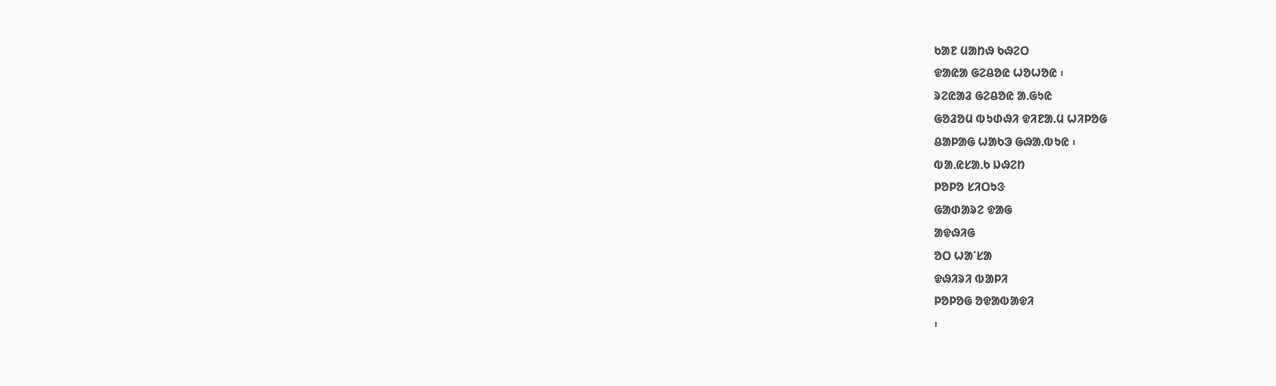ᱠᱟᱱ ᱢᱟᱴᱷ ᱠᱷᱮᱛ
ᱫᱟᱭᱟ ᱜᱮᱪᱚᱭ ᱦᱚᱦᱚᱭ ᱾
ᱨᱮᱭᱟᱲ ᱜᱮᱪᱚᱭ ᱟ.ᱜᱩᱭ
ᱜᱚᱲᱚᱢ ᱵᱩᱰᱷᱤ ᱫᱤᱱᱟ.ᱢ ᱦᱤᱞᱚᱜ
ᱪᱟᱞᱟᱜ ᱦᱟᱠᱳ ᱜᱷᱟ.ᱵᱩᱭ ᱾
ᱵᱟᱹᱭᱥᱟᱹᱠ ᱡᱷᱮᱴ
ᱞᱚᱞᱚ ᱥᱤᱛᱩᱝ
ᱜᱟᱰᱟᱨᱮ ᱫᱟᱜ
ᱟᱫᱷᱤᱜ
ᱚᱛ ᱦᱟᱸᱥᱟ
ᱫᱷᱤᱨᱤ ᱵᱟᱞᱤ
ᱞᱚᱞᱚᱜ ᱚᱫᱟᱵᱟᱫᱤ
᱾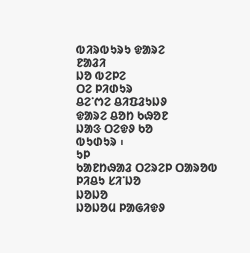ᱵᱤᱨᱵᱩᱨᱩ ᱫᱟᱨᱮ
ᱱᱟᱲᱤ
ᱡᱚ ᱵᱮᱞᱮ
ᱛᱮ ᱞᱤᱰᱩᱨ
ᱪᱮᱸᱬᱮ ᱪᱤᱯᱲᱩᱡᱽ
ᱫᱟᱨᱮ ᱪᱚᱴ ᱠᱷᱚᱱ
ᱡᱟᱝ ᱛᱮᱫᱽ ᱠᱚ
ᱵᱩᱰᱩᱨ ᱾
ᱩᱞ
ᱠᱟᱱᱴᱷᱟᱲ ᱛᱮᱨᱮᱞ ᱛᱟᱨᱚᱵ
ᱞᱤᱪᱩ ᱥᱤᱸᱡᱚ
ᱡᱚᱡᱚ
ᱡᱚᱡᱚᱢ ᱞᱟᱜᱤᱫᱽ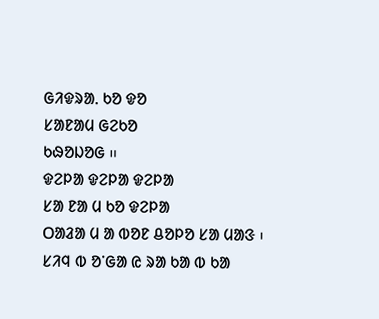ᱜᱤᱫᱨᱟᱹ ᱠᱚ ᱫᱚ
ᱥᱟᱱᱟᱢ ᱜᱮᱠᱚ
ᱠᱷᱚᱡᱚᱜ ᱿
ᱫᱮᱞᱟ ᱫᱮᱞᱟ ᱫᱮᱞᱟ
ᱥᱟ ᱱᱟ ᱢ ᱠᱚ ᱫᱮᱞᱟ
ᱛᱟᱲᱟ ᱢ ᱟ ᱵᱚᱱ ᱪᱚᱞᱚ ᱥᱟ ᱢᱟᱝ ᱾
ᱥᱤᱧ ᱵ ᱚᱸᱜᱟ ᱭ ᱨᱟ ᱠᱟ ᱵ ᱠᱟ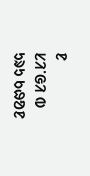ᱱ
ᱥᱤᱸᱜᱤ ᱵ ᱩᱨᱩ ᱠᱷᱚᱱ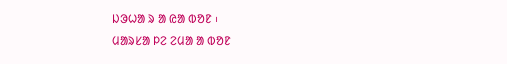ᱡᱳᱦᱟ ᱨ ᱟ ᱭᱟ ᱵᱚᱱ ᱾
ᱢᱟᱨᱥᱟ ᱞᱮ ᱮᱢᱟ ᱟ ᱵᱚᱱ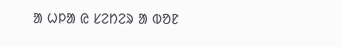ᱟ ᱦᱞᱟ ᱭ ᱥᱮᱴᱮᱨ ᱟ ᱵᱚᱱ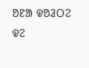ᱚᱱᱟ ᱫᱚᱲᱛᱮ ᱫᱮ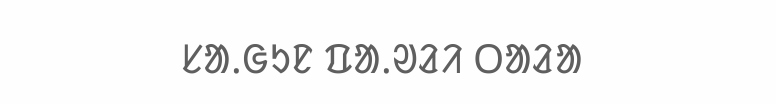ᱥᱟᱹᱜᱩᱱ ᱯᱟᱹᱣᱲᱤ ᱛᱟᱲᱟ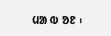ᱢᱟ ᱵ ᱚᱱ ᱾